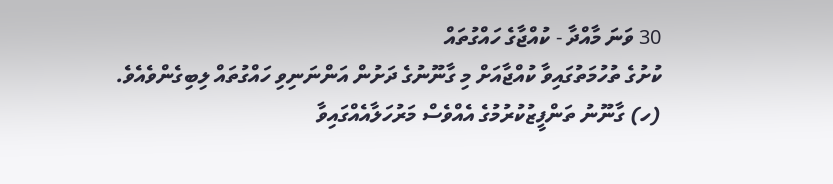30 ވަނަ މާއްދާ - ކުއްޖާގެ ހައްގުތައް
ކުށުގެ ތުހުމަތުގައިވާ ކުއްޖާއަށް މި ގާނޫނުގެ ދަށުން އަންނަނިވި ހައްގުތައް ލިބިގެންވެއެވެ.
(ހ) ގާނޫނު ތަންފީޒުކުރުމުގެ އެއްވެސް މަރުހަލާއެއްގައިވާ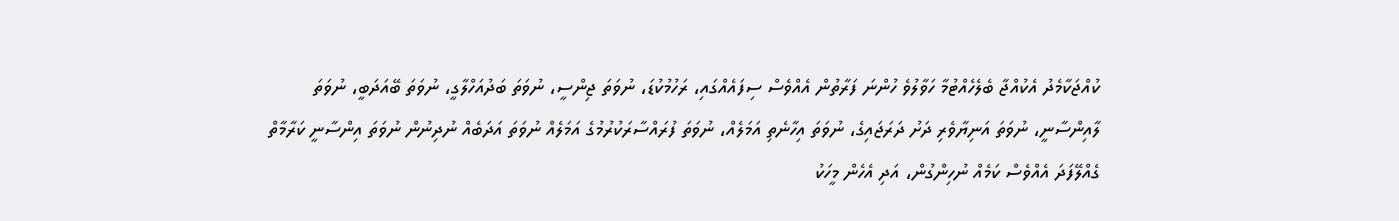ކުއްޖަކާމެދު އެކުއްޖާ ބެލެހެއްޓުމާ ހަވާލުވެ ހުންނަ ފަރާތުން އެއްވެސް ސިފައެއްގައި، ރަހުމުކުޑަ، ނުވަތަ ޖިންސީ، ނުވަތަ ބަދުއަހްލާގީ، ނުވަތަ ބޭއަދަބީ، ނުވަތަ ލާއިންސާނީ، ނުވަތަ އަނިޔާވެރި ދަށު ދަރަޖައިގެ، ނުވަތަ އިހާނެތި އަމަލެއް، ނުވަތަ ފުރައްސާރަކުރުމުގެ އަމަލެއް ނުވަތަ އަދަބެއް ނުދިނުން ނުވަތަ އިންސާނީ ކަރާމާތް ގެއްލޭފަދަ އެއްވެސް ކަމެއް ނުހިންގުން، އަދި އެހެން މީހަކު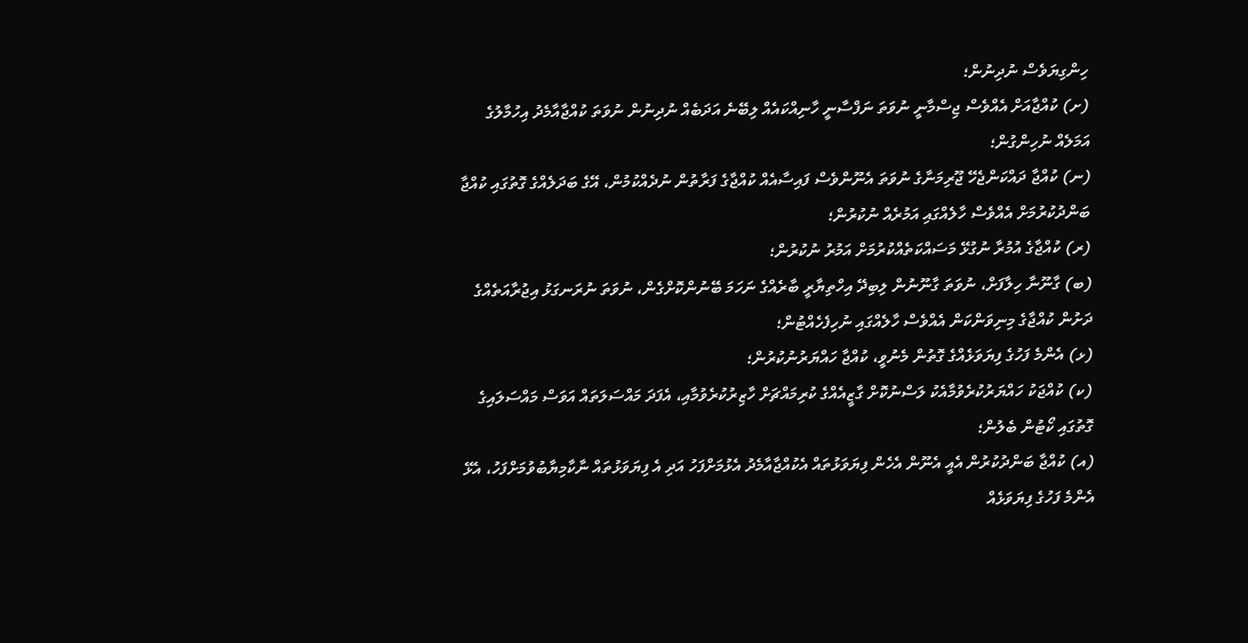ހިންގިޔަވެސް ނުދިނުން؛
(ށ) ކުއްޖާއަށް އެއްވެސް ޖިސްމާނީ ނުވަތަ ނަފްސާނީ ހާނިއްކައެއް ލިބޭނެ އަދަބެއް ނުދިނުން ނުވަތަ ކުއްޖާއާމެދު އިހުމާލުގެ އަމަލެއް ނުހިންގުން؛
(ނ) ކުއްޖާ ދައްކަންޖެހޭ ޖޫރިމަނާގެ ނުވަތަ އެނޫންވެސް ފައިސާއެއް ކުއްޖާގެ ފަރާތުން ނުދެއްކުމުން، އޭގެ ބަދަލެއްގެ ގޮތުގައި ކުއްޖާ ބަންދުކުރުމަށް އެއްވެސް ހާލެއްގައި އަމުރެއް ނުކުރުން؛
(ރ) ކުއްޖާގެ އުމުރާ ނުގުޅޭ މަސައްކަތެއްކުރުމަށް އަމުރު ނުކުރުން؛
(ބ) ގާނޫނާ ހިލާފަށް، ނުވަތަ ގާނޫނުން ލިބިދޭ އިހްތިޔާރީ ބާރެއްގެ ނަހަމަ ބޭނުންކޮށްގެން، ނުވަތަ ނުރަނގަޅު އިޖުރާއަތެއްގެ ދަށުން ކުއްޖާގެ މިނިވަންކަން އެއްވެސް ހާލެއްގައި ނުހިފެހެއްޓުން؛
(ޅ) އެންމެ ފަހުގެ ފިޔަވަޅެއްގެ ގޮތުން މެނުވީ، ކުއްޖާ ހައްޔަރުނުކުރުން؛
(ކ) ކުއްޖަކު ހައްޔަރުކުރެވުމާއެކު ލަސްނުކޮށް ގާޒީއެއްގެ ކުރިމައްޗަށް ހާޒިރުކުރެވުމާއި، އެފަދަ މައްސަލަތައް އަވަސް މައްސަލައިގެ ގޮތުގައި ކޯޓުން ބެލުން؛
(އ) ކުއްޖާ ބަންދުކުރުން އެއީ އެނޫން އެހެން ފިޔަވަޅުތައް އެކުއްޖާއާމެދު އެޅުމަށްފަހު އަދި އެ ފިޔަވަޅުތައް ނާކާމިޔާބުވުމަށްފަހު، އެޅޭ އެންމެ ފަހުގެ ފިޔަވަޅެއް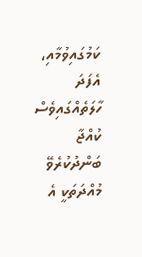ކަމުގައިވުމާއި، އެފަދަ ހާލަތެއްގައިވެސް ކުއްޖާ ބަންދުކުރެވޭ މުއްދަތަކީ އެ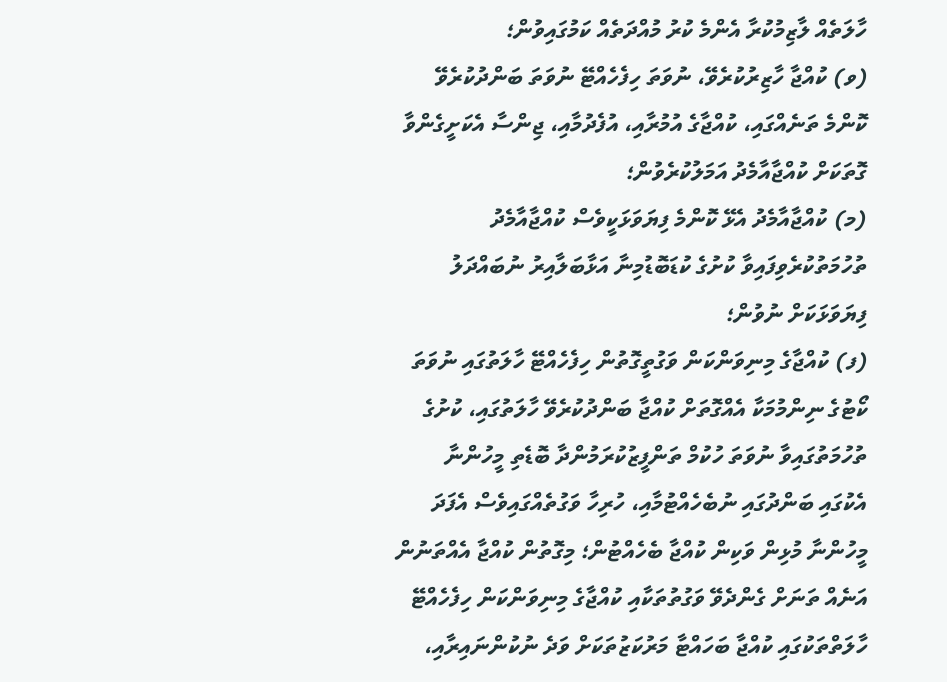ހާލަތެއް ލާޒިމުކުރާ އެންމެ ކުރު މުއްދަތެއް ކަމުގައިވުން؛
(ވ) ކުއްޖާ ހާޒިރުކުރެވޭ، ނުވަތަ ހިފެހެއްޓޭ ނުވަތަ ބަންދުކުރެވޭ ކޮންމެ ތަނެއްގައި، ކުއްޖާގެ އުމުރާއި، އުފެދުމާއި، ޖިންސާ އެކަށީގެންވާ ގޮތަކަށް ކުއްޖާއާމެދު އަމަލުކުރެވުން؛
(މ) ކުއްޖާއާމެދު އެޅޭ ކޮންމެ ފިޔަވަޅަކީވެސް ކުއްޖާއާމެދު ތުހުމަތުކުރެވިފައިވާ ކުށުގެ ކުޑަބޮޑުމިނާ އަޅާބަލާއިރު ނުބައްދަލު ފިޔަވަޅަކަށް ނުވުން؛
(ފ) ކުއްޖާގެ މިނިވަންކަން ވަގުތީގޮތުން ހިފެހެއްޓޭ ހާލަތުގައި ނުވަތަ ކޯޓުގެ ނިންމުމަކާ އެއްގޮތަށް ކުއްޖާ ބަންދުކުރެވޭ ހާލަތުގައި، ކުށުގެ ތުހުމަތުގައިވާ ނުވަތަ ހުކުމް ތަންފީޒުކުރަމުންދާ ބޮޑެތި މީހުންނާ އެކުގައި ބަންދުގައި ނުބެހެއްޓުމާއި، ހުރިހާ ވަގުތެއްގައިވެސް އެފަދަ މީހުންނާ މުޅިން ވަކިން ކުއްޖާ ބެހެއްޓުން؛ މިގޮތުން ކުއްޖާ އެއްތަނުން އަނެއް ތަނަށް ގެންދެވޭ ވަގުތުތަކާއި ކުއްޖާގެ މިނިވަންކަން ހިފެހެއްޓޭ ހާލަތްތަކުގައި ކުއްޖާ ބަހައްޓާ މަރުކަޒުތަކަށް ވަދެ ނުކުންނައިރާއި،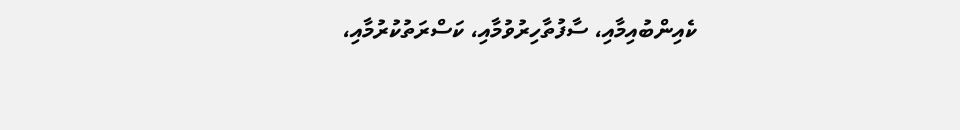ކެއިންބުއިމާއި، ސާފުތާހިރުވުމާއި، ކަސްރަތުކުރުމާއި،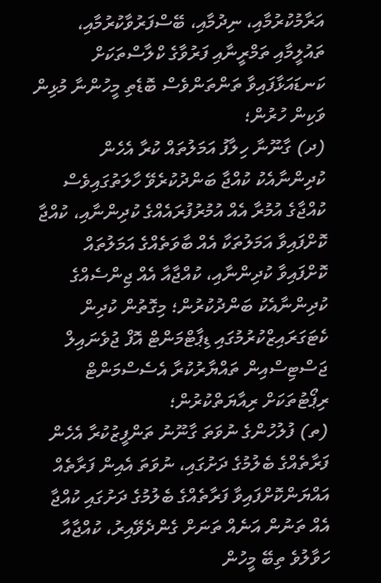އަރާމުކުރުމާއި، ނިދުމާއި، ބޭސްފަރުވާކުރުމާއި، ތައުލީމާއި ތަމްރީނާއި ފަރުވާގެ ކްލާސްތަކަށް ކަނޑައަޅާފައިވާ ތަންތަންވެސް ބޮޑެތި މީހުންނާ މުޅިން ވަކިން ހުރުން؛
(ދ) ގާނޫނާ ހިލާފު އަމަލުތައް ކުރާ އެހެން ކުދިންނާއެކު ކުއްޖާ ބަންދުކުރެވޭ ހާލަތުގައިވެސް ކުއްޖާގެ އުމުރާ އެއް އުމުރުފުރައެއްގެ ކުދިންނާއި، ކުއްޖާ ކޮށްފައިވާ އަމަލުތަކާ އެއް ބާވަތެއްގެ އަމަލުތައް ކޮށްފައިވާ ކުދިންނާއި، ކުއްޖާއާ އެއް ޖިންސެއްގެ ކުދިންނާއެކު ބަންދުކުރުން؛ މިގޮތުން ކުދިން ކެޓަގަރައިޒްކުރުމުގައި ޑިޕާޓްމަންޓް އޮފް ޖުވެނައިލް ޖަސްޓިސްއިން ތައްޔާރުކުރާ އެސެސްމަންޓް ރިޕޯޓުތަކަށް ރިއާޔަތްކުރުން؛
(ތ) ފުލުހުންގެ ނުވަތަ ގާނޫނު ތަންފީޒުކުރާ އެހެން ފަރާތެއްގެ ބެލުމުގެ ދަށުގައި، ނުވަތަ އެއިން ފަރާތެއް އައްޔަންކޮށްފައިވާ ފަރާތެއްގެ ބެލުމުގެ ދަށުގައި ކުއްޖާ އެއް ތަނުން އަނެއް ތަނަށް ގެންދެވޭއިރު، ކުއްޖާއާ ހަވާލުވެ ތިބޭ މީހުން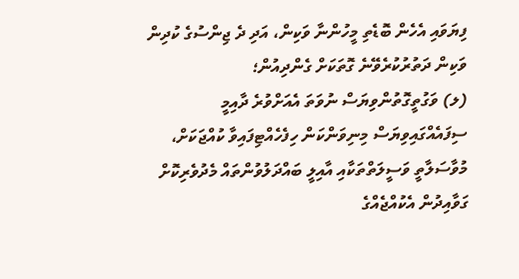ފިޔަވައި އެހެން ބޮޑެތި މީހުންނާ ވަކިން، އަދި ދެ ޖިންސުގެ ކުދިން ވަކިން ދަތުރުކުރެވޭނެ ގޮތަކަށް ގެންދިއުން؛
(ލ) ވަގުތީގޮތުންވިޔަސް ނުވަތަ އެއަށްވުރެ ދާއިމީ ސިފައެއްގައިވިޔަސް މިނިވަންކަން ހިފެހެއްޓިފައިވާ ކުއްޖަކަށް، މުވާސަލާތީ ވަސީލަތްތަކާއި އާއިލީ ބައްދަލުވުންތައް މެދުވެރިކޮށް ގަވާއިދުން އެކުއްޖެއްގެ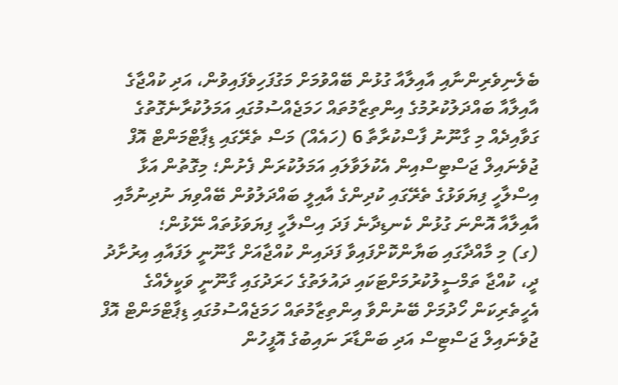ބެލެނިވެރިންނާއި އާއިލާއާ ގުޅުން ބޭއްވުމަށް މަގުފަހިވެފައިވުން، އަދި ކުއްޖާގެ އާއިލާއާ ބައްދަލުކުރުމުގެ އިންތިޒާމުތައް ހަމަޖެއްސުމުގައި އަމަލުކުރާނެގޮތުގެ ގަވާއިދެއް މި ގާނޫނު ފާސްކުރާތާ 6 (ހައެއް) މަސް ތެރޭގައި ޑިޕާޓްމަންޓް އޮފް ޖުވެނައިލް ޖަސްޓިސްއިން އެކުލަވާލައި އަމަލުކުރަން ފެށުން؛ މިގޮތުން އަޅާ އިސްލާހީ ފިޔަވަޅުގެ ތެރޭގައި ކުދިންގެ އާއިލީ ބައްދަލުވުން ބޭއްވިޔަ ނުދިނުމާއި އާއިލާއާ އޮންނަ ގުޅުން ކެނޑިދާނެ ފަދަ އިސްލާހީ ފިޔަވަޅުތައް ނޭޅުން؛
(ގ) މި މާއްދާގައި ބަޔާންކޮށްފައިވާ ފަދައިން ކުއްޖާއަށް ގާނޫނީ ލަފައާއި އިރުށާދު ދީ، ކުއްޖާ ތަމްސީލުކުރުމަށްޓަކައި ދައުލަތުގެ ހަރަދުގައި ގާނޫނީ ވަކީލެއްގެ އެހީތެރިކަން ހޯދުމަށް ބޭނުންވާ އިންތިޒާމުތައް ހަމަޖެއްސުމުގައި ޑިޕާޓްމަންޓް އޮފް ޖުވެނައިލް ޖަސްޓިސް އަދި ބަންޑާރަ ނައިބުގެ އޮފީހުން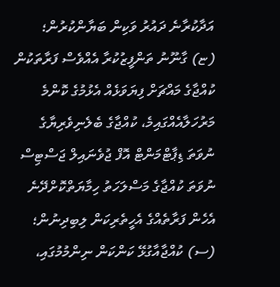އަދާކުރާނެ ދައުރު ވަކިން ބަޔާންކުރުން؛
(ޏ) ގާނޫނު ތަންފީޒުކުރާ އެއްވެސް ފަރާތަކުން ކުއްޖާގެ މައްޗަށް ފިޔަވަޅެއް އެޅުމުގެ ކޮންމެ މަރުހަލާއެއްގައިމެ، ކުއްޖާގެ ބެލެނިވެރިޔާގެ ނުވަތަ ޑިޕާޓްމަންޓް އޮފް ޖުވެނައިލް ޖަސްޓިސް ނުވަތަ ކުއްޖާގެ މަސްލަހަތު ހިމާޔަތްކޮށްދޭނެ އެހެން ފަރާތެއްގެ އެހީތެރިކަން ލިބިދިނުން؛
(ސ) ކުއްޖާއާގުޅޭ ކަންކަން ނިންމުމުގައި،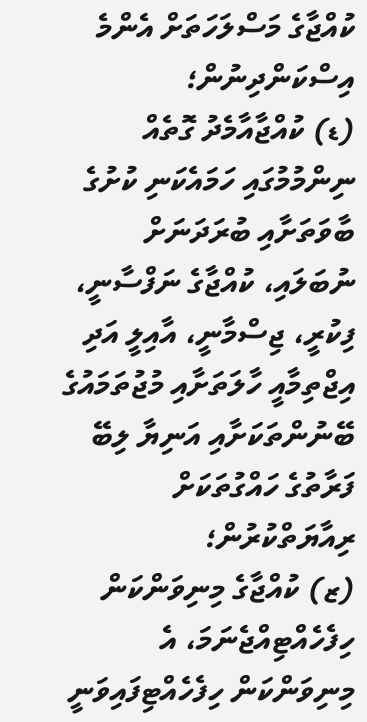ކުއްޖާގެ މަސްލަހަތަށް އެންމެ އިސްކަންދިނުން؛
(ޑ) ކުއްޖާއާމެދު ގޮތެއް ނިންމުމުގައި ހަމައެކަނި ކުށުގެ ބާވަތަށާއި ބުރަދަނަށް ނުބަލައި، ކުއްޖާގެ ނަފްސާނީ، ފިކުރީ، ޖިސްމާނީ، އާއިލީ އަދި އިޖްތިމާއީ ހާލަތަށާއި މުޖުތަމައުގެ ބޭނުންތަކަށާއި އަނިޔާ ލިބޭ ފަރާތުގެ ހައްގުތަކަށް ރިއާޔަތްކުރުން؛
(ޒ) ކުއްޖާގެ މިނިވަންކަން ހިފެހެއްޓިއްޖެނަމަ، އެ މިނިވަންކަން ހިފެހެއްޓިފައިވަނީ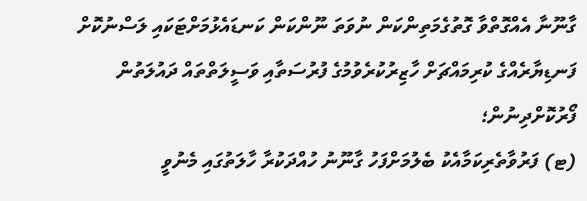ގާނޫނާ އެއްގޮތްވާ ގޮތުގެމަތިންކަން ނުވަތަ ނޫންކަން ކަނޑައެޅުމަށްޓަކައި ލަސްނުކޮށް ފަނޑިޔާރެއްގެ ކުރިމައްޗަށް ހާޒިރުކުރެވުމުގެ ފުރުސަތާއި ވަސީލަތްތައް ދައުލަތުން ފޯރުކޮށްދިނުން؛
(ޓ) ފަރުވާތެރިކަމާއެކު ބެލުމަށްފަހު ގާނޫނު ހުއްދަކުރާ ހާލަތުގައި މެނުވީ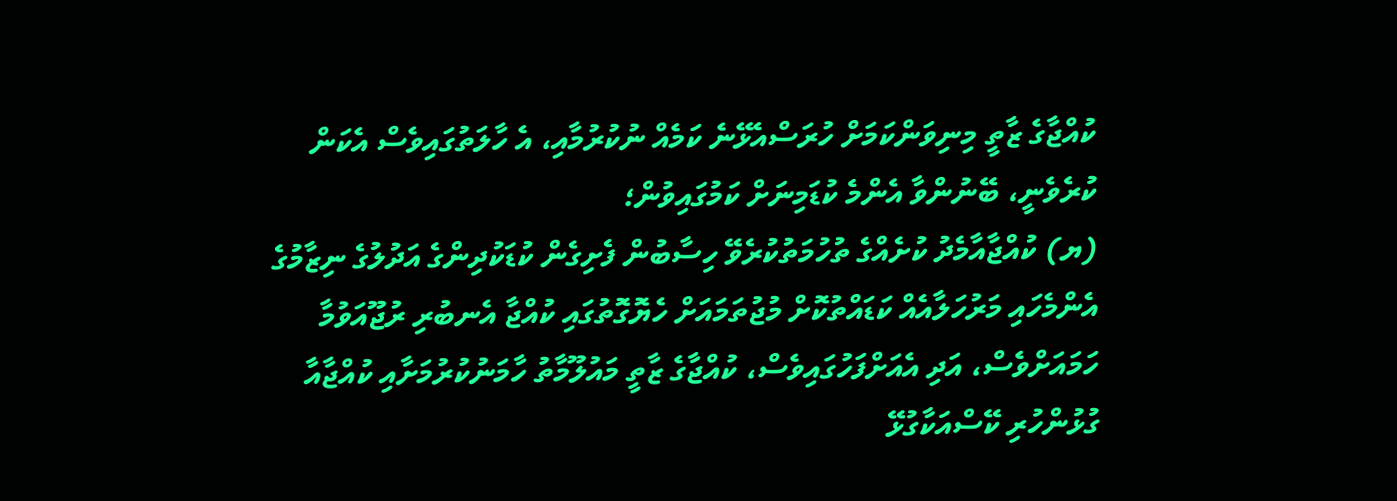ކުއްޖާގެ ޒާތީ މިނިވަންކަމަށް ހުރަސްއެޅޭނެ ކަމެއް ނުކުރުމާއި، އެ ހާލަތުގައިވެސް އެކަން ކުރެވެނީ، ބޭނުންވާ އެންމެ ކުޑަމިނަށް ކަމުގައިވުން؛
(ޔ) ކުއްޖާއާމެދު ކުށެއްގެ ތުހުމަތުކުރެވޭ ހިސާބުން ފެށިގެން ކުޑަކުދިންގެ އަދުލުގެ ނިޒާމުގެ އެންމެހައި މަރުހަލާއެއް ކަޑައްތުކޮށް މުޖުތަމައަށް ހެޔޮގޮތުގައި ކުއްޖާ އެނބުރި ރުޖޫއަވުމާ ހަމައަށްވެސް، އަދި އެއަށްފަހުގައިވެސް، ކުއްޖާގެ ޒާތީ މައުލޫމާތު ހާމަނުކުރުމަށާއި ކުއްޖާއާ ގުޅުންހުރި ކޭސްއަކާގުޅޭ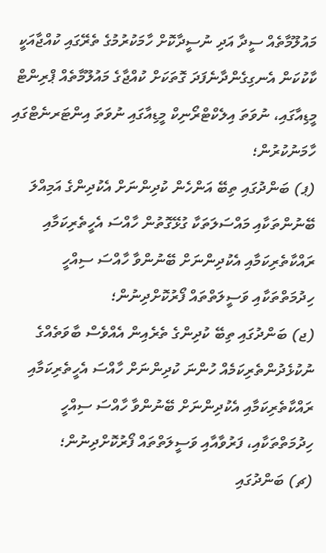މައުލޫމާތެއް ސީދާ އަދި ނުސީދާކޮށް ހާމަކުރުމުގެ ތެރޭގައި ކުއްޖާއަކީ ކާކުކަން އެނގިގެންދާނެފަދަ ގޮތަކަށް ކުއްޖާގެ މައުލޫމާތެއް ޕްރިންޓް މީޑިއާގައި، ނުވަތަ އިލެކްޓްރޯނިކް މީޑިއާގައި ނުވަތަ އިންޓަރނެޓްގައި ހާމަނުކުރުން؛
(ޕ) ބަންދުގައި ތިބޭ އަންހެން ކުދިންނަށް އެކުދިންގެ އަމިއްލަ ބޭނުންތަކާއި މައްސަލަތަކާ ގުޅޭގޮތުން ހާއްސަ އެހީތެރިކަމާއި ރައްކާތެރިކަމާއި އެކުދިންނަށް ބޭނުންވާ ހާއްސަ ސިއްހީ ހިދުމަތްތަކާއި ވަސީލަތްތައް ފޯރުކޮށްދިނުން؛
(ޖ) ބަންދުގައި ތިބޭ ކުދިންގެ ތެރެއިން އެއްވެސް ބާވަތެއްގެ ނުކުޅެދުންތެރިކަމެއް ހުންނަ ކުދިންނަށް ހާއްސަ އެހީތެރިކަމާއި ރައްކާތެރިކަމާއި އެކުދިންނަށް ބޭނުންވާ ހާއްސަ ސިއްހީ ހިދުމަތްތަކާއި، ފަރުވާއާއި ވަސީލަތްތައް ފޯރުކޮށްދިނުން؛
(ޗ) ބަންދުގައި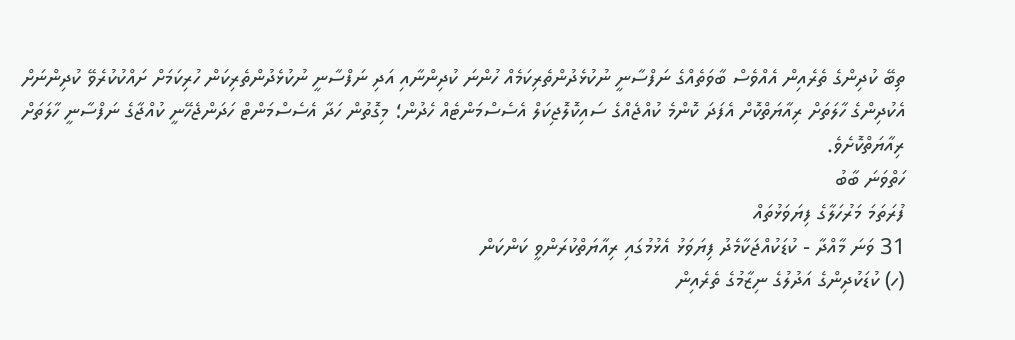ތިބޭ ކުދިންގެ ތެރެއިން އެއްވެސް ބާވަތެއްގެ ނަފްސާނީ ނުކުޅެދުންތެރިކަމެއް ހުންނަ ކުދިންނާއި އަދި ނަފްސާނީ ނުކުޅެދުންތެރިކަން ހުރިކަމަށް ށައްކުކުރެވޭ ކުދިންނަށް އެކުދިންގެ ހާލަތަށް ރިއާޔަތްކޮށް އެފަދަ ކޮންމެ ކުއްޖެއްގެ ސައިކޮލޮޖިކަލް އެސެސްމަންޓެއް ހެދުން؛ މިގޮތުން ހަދާ އެސެސްމަންޓް ހަދަންޖެހޭނީ ކުއްޖާގެ ނަފްސާނީ ހާލަތަށް ރިއާޔަތްކޮށެވެ.
ހަތްވަނަ ބާބު
ފުރަތަމަ މަރުހަލާގެ ފިޔަވަޅުތައް
31 ވަނަ މާއްދާ - ކުޑަކުއްޖަކާމެދު ފިޔަވަޅު އެޅުމުގައި ރިއާޔަތްކުރަންވީ ކަންކަން
(ހ) ކުޑަކުދިންގެ އަދުލުގެ ނިޒާމުގެ ތެރެއިން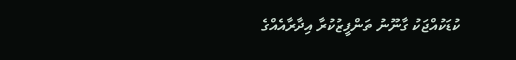ކުޑަކުއްޖަކު ގާނޫނު ތަންފީޒުކުރާ އިދާރާއެއްގެ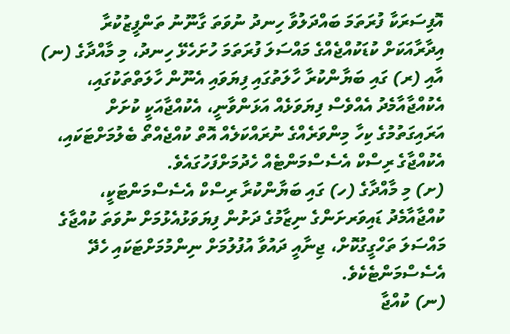އޮފިސަރަކާ ފުރަތަމަ ބައްދަލުވާ ހިނދު ނުވަތަ ގާނޫނު ތަންފީޒުކުރާ އިދާރާއަކަށް ކުޑަކުއްޖެއްގެ މައްސަލަ ފުރަތަމަ ހުށަހެޅޭ ހިނދު، މި މާއްދާގެ (ނ) އާއި (ރ) ގައި ބަޔާންކުރާ ހާލަތުގައި ފިޔަވައި އެނޫން ހާލަތްތަކުގައި، އެކުއްޖާއާމެދު އެއްވެސް ފިޔަވަޅެއް އަޅަންވާނީ، އެކުއްޖާއަކީ ކުށަށް އަރައިގަތުމުގެ ކިހާ މިންވަރެއްގެ ނުރައްކަލެއް އޮތް ކުއްޖެއްތޯ ބެލުމަށްޓަކައި، އެކުއްޖާގެ ރިސްކް އެސެސްމަންޓެއް ހެދުމަށްފަހުގައެވެ.
(ށ) މި މާއްދާގެ (ހ) ގައި ބަޔާންކުރާ ރިސްކް އެސެސްމަންޓަކީ، ކުއްޖާއާމެދު ޑައިވަރށަންގެ ނިޒާމުގެ ދަށުން ފިޔަވަޅުއެޅުމަށް ނުވަތަ ކުއްޖާގެ މައްސަލަ ތަހްގީގުކޮށް، ޖިނާއީ ދައުވާ އުފުލުމަށް ނިންމުމަށްޓަކައި ހެދޭ އެސެސްމަންޓެކެވެ.
(ނ) ކުއްޖާ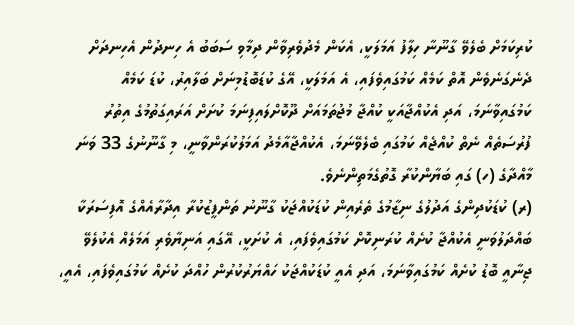ކުރިކަމަށް ބެލެވޭ ގާނޫނާ ހިލާފު އަމަލަކީ، އެކަން މެދުވެރިވާން ދިމާވި ސަބަބު އެ ހިނދުން އެހިނދަށް ދެނެގަނެވެން އޮތް ކަމެއް ކަމުގައިވެފައި، އެ އަމަލަކީ، އޭގެ ކުޑަބޮޑުމިނަށް ބަލާއިރު، ކުޑަ ކަމެއް ކަމުގައިވާނަމަ، އަދި އެކުއްޖާއަކީ ކުއްޖާ މުޖުތަމައަށް ދޫކޮށްލައިފިނަމަ ކުށަށް އަރައިގަތުމުގެ އިތުރު ފުރުސަތެއް ނެތް ކުއްޖެއް ކަމުގައި ބެލެވޭނަމަ، އެކުއްޖާއާމެދު އަމަލުކުރަންވާނީ، މި ގާނޫނުގެ 33 ވަނަ މާއްދާގެ (ހ) ގައި ބަޔާންކުރާ ގޮތުގެމަތިންނެވެ.
(ރ) ކުޑަކުދިންގެ އަދުލުގެ ނިޒާމުގެ ތެރެއިން ކުޑަކުއްޖަކު ގާނޫނު ތަންފީޒުކުރާ އިދާރާއެއްގެ އޮފިސަރަކާ ބައްދަލުވަނީ އެކުއްޖާ ކުށެއް ކުރަނިކޮށް ކަމުގައިވެފައި، އެ ކުށަކީ، އޭގައި އަނިޔާވެރި އަމަލެއް އެކުލެވޭ ޖިނާއީ ބޮޑު ކުށެއް ކަމުގައިވާނަމަ، އަދި އެއީ ކުޑަކުއްޖަކު ހައްޔަރުކުރުން ހުއްދަ ކުށެއް ކަމުގައިވެފައި، އެއީ،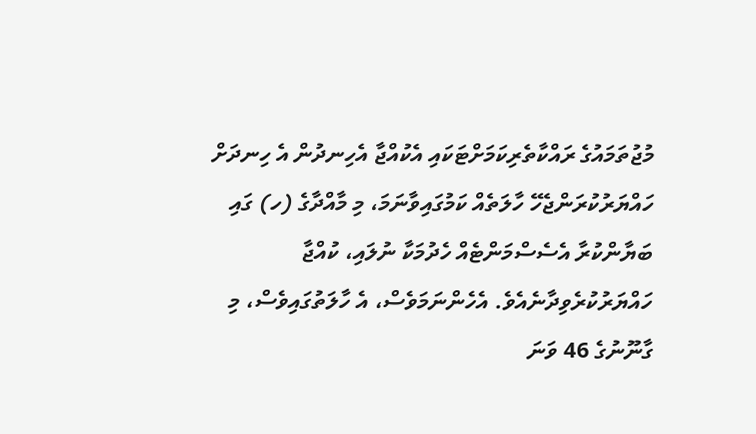މުޖުތަމައުގެ ރައްކާތެރިކަމަށްޓަކައި އެކުއްޖާ އެހިނދުން އެ ހިނދަށް ހައްޔަރުކުރަންޖެހޭ ހާލަތެއް ކަމުގައިވާނަމަ، މި މާއްދާގެ (ހ) ގައި ބަޔާންކުރާ އެސެސްމަންޓެއް ހެދުމަކާ ނުލައި، ކުއްޖާ ހައްޔަރުކުރެވިދާނެއެވެ. އެހެންނަމަވެސް، އެ ހާލަތުގައިވެސް، މި ގާނޫނުގެ 46 ވަނަ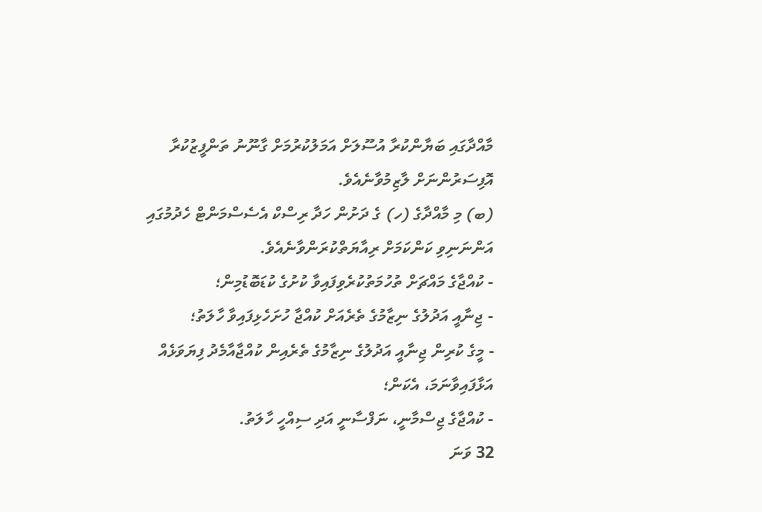މާއްދާގައި ބަޔާންކުރާ އުސޫލަށް އަމަލުކުރުމަށް ގާނޫނު ތަންފީޒުކުރާ އޮފިސަރުންނަށް ލާޒިމުވާނެއެވެ.
(ބ) މި މާއްދާގެ (ހ) ގެ ދަށުން ހަދާ ރިސްކް އެސެސްމަންޓް ހެދުމުގައި އަންނަނިވި ކަންކަމަށް ރިއާޔަތްކުރަންވާނެއެވެ.
- ކުއްޖާގެ މައްޗަށް ތުހުމަތުކުރެވިފައިވާ ކުށުގެ ކުޑަބޮޑުމިން؛
- ޖިނާއީ އަދުލުގެ ނިޒާމުގެ ތެރެއަށް ކުއްޖާ ހުށަހެޅިފައިވާ ހާލަތު؛
- މީގެ ކުރިން ޖިނާއީ އަދުލުގެ ނިޒާމުގެ ތެރެއިން ކުއްޖާއާމެދު ފިޔަވަޅެއް އަޅާފައިވާނަމަ، އެކަން؛
- ކުއްޖާގެ ޖިސްމާނީ، ނަފްސާނީ އަދި ސިއްހީ ހާލަތު.
32 ވަނަ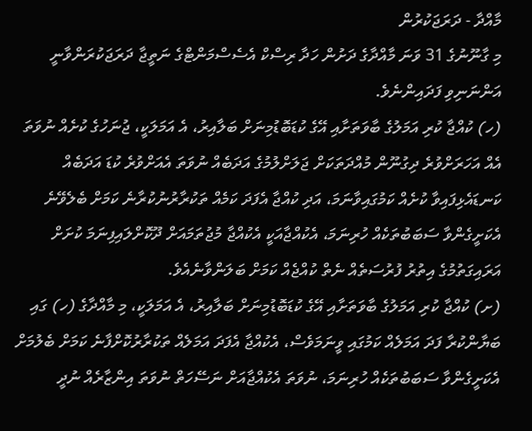މާއްދާ - ދަރަޖަކުރުން
މި ގާނޫނުގެ 31 ވަނަ މާއްދާގެ ދަށުން ހަދާ ރިސްކް އެސެސްމަންޓްގެ ނަތީޖާ ދަރަޖަކުރަންވާނީ އަންނަނިވި ފަދައިންނެވެ.
(ހ) ކުއްޖާ ކުރި އަމަލުގެ ބާވަތަށާއި އޭގެ ކުޑަބޮޑުމިނަށް ބަލާއިރު، އެ އަމަލަކީ، ޖުނަހުގެ ކުށެއް ނުވަތަ އެއް އަހަރަށްވުރެ ދިގުނޫން މުއްދަތަކަށް ޖަލަށްލުމުގެ އަދަބެއް ނުވަތަ އެއަށްވުރެ ކުޑަ އަދަބެއް ކަނޑައެޅިފައިވާ ކުށެއް ކަމުގައިވާނަމަ، އަދި ކުއްޖާ އެފަދަ ކަމެއް ތަކުރާރުނުކުރާނެ ކަމަށް ބެލެވޭނެ އެކަށީގެންވާ ސަބަބުތަކެއް ހުރިނަމަ، އެކުއްޖާއަކީ އެކުއްޖާ މުޖުތަމައަށް ދޫކޮށްލައިފިނަމަ ކުށަށް އަރައިގަތުމުގެ އިތުރު ފުރުސަތެއް ނެތް ކުއްޖެއް ކަމަށް ބަލަންވާނެއެވެ.
(ށ) ކުއްޖާ ކުރި އަމަލުގެ ބާވަތަށާއި އޭގެ ކުޑަބޮޑުމިނަށް ބަލާއިރު، އެ އަމަލަކީ، މި މާއްދާގެ (ހ) ގައި ބަޔާންކުރާ ފަދަ އަމަލެއް ކަމުގައި ވީނަމަވެސް، އެކުއްޖާ އެފަދަ އަމަލެއް ތަކުރާރުކޮށްފާނެ ކަމަށް ބެލުމަށް އެކަށީގެންވާ ސަބަބުތަކެއް ހުރިނަމަ، ނުވަތަ އެކުއްޖާއަށް ނަސޭހަތް ނުވަތަ އިންޒާރެއް ނުދީ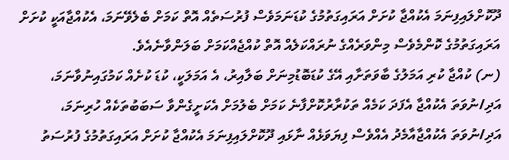ދޫކޮށްލައިފިނަމަ އެކުއްޖާ ކުށަށް އަރައިގަތުމުގެ ކުޑަނަމަވެސް ފުރުސަތެއް އޮތް ކަމަށް ބެލެވޭނަމަ، އެކުއްޖާއަކީ ކުށަށް އަރައިގަތުމުގެ ކޮންމެވެސް މިންވަރެއްގެ ނުރައްކަލެއް އޮތް ކުއްޖެއްކަމަށް ބަލަންވާނެއެވެ.
(ނ) ކުއްޖާ ކުރި އަމަލުގެ ބާވަތަށާއި އޭގެ ކުޑަބޮޑުމިނަށް ބަލާއިރު، އެ އަމަލަކީ، ކުޑަ ކުށެއް ކަމުގައިނުވާނަމަ، އަދި/ނުވަތަ އެކުއްޖާ އެފަދަ ކަމެއް ތަކުރާރުކޮށްފާނެ ކަމަށް ބެލުމަށް އެކަށީގެންވާ ސަބަބުތަކެއް ހުރިނަމަ، އަދި/ނުވަތަ އެކުއްޖާއާމެދު އެއްވެސް ފިޔަވަޅެއް ނާޅައި ދޫކޮށްލައިފިނަމަ އެކުއްޖާ ކުށަށް އަރައިގަތުމުގެ ފުރުސަތު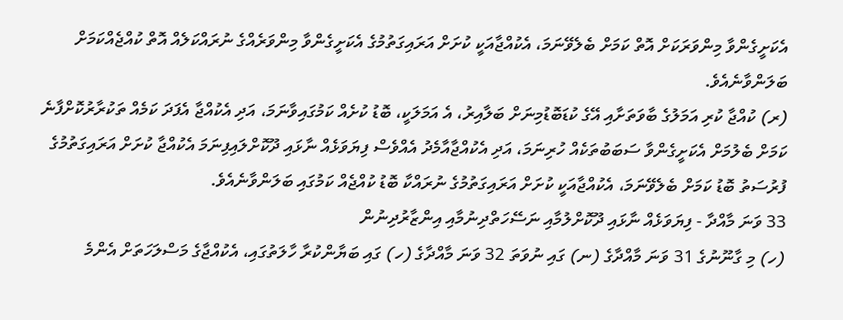އެކަށީގެންވާ މިންވަރަކަށް އޮތް ކަމަށް ބެލެވޭނަމަ، އެކުއްޖާއަކީ ކުށަށް އަރައިގަތުމުގެ އެކަށީގެންވާ މިންވަރެއްގެ ނުރައްކަލެއް އޮތް ކުއްޖެއްކަމަށް ބަލަންވާނެއެވެ.
(ރ) ކުއްޖާ ކުރި އަމަލުގެ ބާވަތަށާއި އޭގެ ކުޑަބޮޑުމިނަށް ބަލާއިރު، އެ އަމަލަކީ، ބޮޑު ކުށެއް ކަމުގައިވާނަމަ، އަދި އެކުއްޖާ އެފަދަ ކަމެއް ތަކުރާރުކޮށްފާނެ ކަމަށް ބެލުމަށް އެކަށީގެންވާ ސަބަބުތަކެއް ހުރިނަމަ، އަދި އެކުއްޖާއާމެދު އެއްވެސް ފިޔަވަޅެއް ނާޅައި ދޫކޮށްލައިފިނަމަ އެކުއްޖާ ކުށަށް އަރައިގަތުމުގެ ފުރުސަތު ބޮޑު ކަމަށް ބެލެވޭނަމަ، އެކުއްޖާއަކީ ކުށަށް އަރައިގަތުމުގެ ނުރައްކާ ބޮޑު ކުއްޖެއް ކަމުގައި ބަލަންވާނެއެވެ.
33 ވަނަ މާއްދާ - ފިޔަވަޅެއް ނާޅައި ދޫކޮށްލުމާއި ނަސޭހަތްދިނުމާއި އިންޒާރުދިނުން
(ހ) މި ގާނޫނުގެ 31 ވަނަ މާއްދާގެ (ނ) ގައި ނުވަތަ 32 ވަނަ މާއްދާގެ (ހ) ގައި ބަޔާންކުރާ ހާލަތުގައި، އެކުއްޖާގެ މަސްލަހަތަށް އެންމެ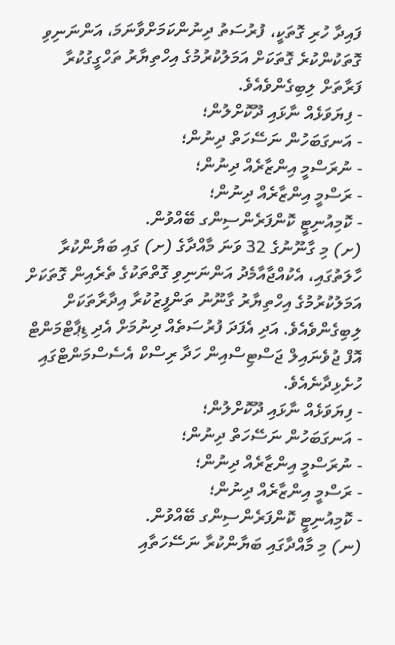ފައިދާ ހުރި ގޮތަކީ، ފުރުސަތު ދިނުންކަމަށްވާނަމަ، އަންނަނިވި ގޮތަކުންކުރެ ގޮތަކަށް އަމަލުކުރުމުގެ އިހްތިޔާރު ތަހްގީގުކުރާ ފަރާތަށް ލިބިގެންވެއެވެ.
- ފިޔަވަޅެއް ނާޅައި ދޫކޮށްލުން؛
- އަނގަބަހުން ނަސޭހަތް ދިނުން؛
- ނުރަސްމީ އިންޒާރެއް ދިނުން؛
- ރަސްމީ އިންޒާރެއް ދިނުން؛
- ކޮމިއުނިޓީ ކޮންފަރެންސިންގ ބޭއްވުން.
(ށ) މި ގާނޫނުގެ 32 ވަނަ މާއްދާގެ (ށ) ގައި ބަޔާންކުރާ ހާލަތުގައި، އެކުއްޖާއާމެދު އަންނަނިވި ގޮތްތަކުގެ ތެރެއިން ގޮތަކަށް އަމަލުކުރުމުގެ އިހްތިޔާރު ގާނޫނު ތަންފީޒުކުރާ އިދާރާތަކަށް ލިބިގެންވެއެވެ. އަދި އެފަދަ ފުރުސަތެއް ދިނުމަށް އެދި ޑިޕާޓްމަންޓް އޮފް ޖުވެނައިލް ޖަސްޓިސްއިން ހަދާ ރިސްކް އެސެސްމަންޓްގައި ހުށެޅިދާނެއެވެ.
- ފިޔަވަޅެއް ނާޅައި ދޫކޮށްލުން؛
- އަނގަބަހުން ނަސޭހަތް ދިނުން؛
- ނުރަސްމީ އިންޒާރެއް ދިނުން؛
- ރަސްމީ އިންޒާރެއް ދިނުން؛
- ކޮމިއުނިޓީ ކޮންފަރެންސިންގ ބޭއްވުން.
(ނ) މި މާއްދާގައި ބަޔާންކުރާ ނަސޭހަތާއި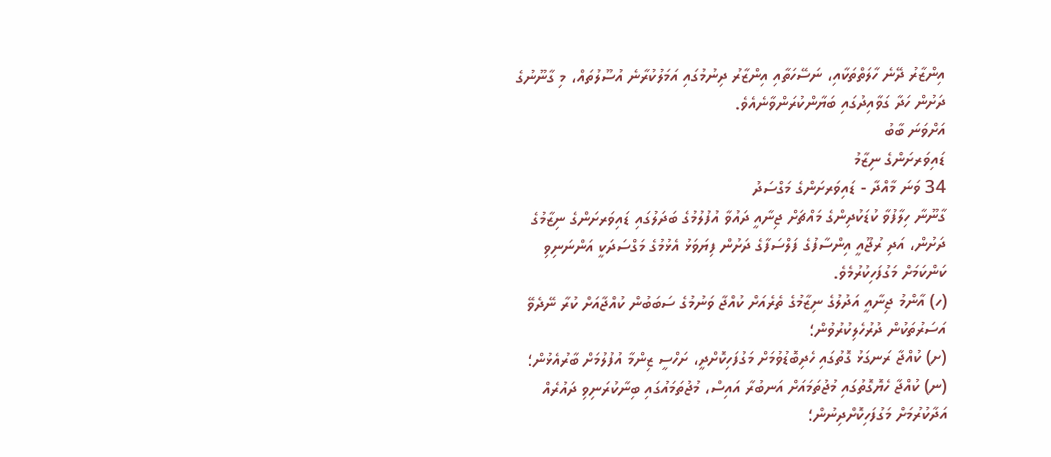އިންޒާރު ދޭނެ ހާލަތްތަކާއި، ނަސޭހަތާއި އިންޒާރު ދިނުމުގައި އަމަލުކުރާނެ އުސޫލުތައް، މި ގާނޫނުގެ ދަށުން ހަދާ ގަވާއިދުގައި ބަޔާންކުރަންވާނެއެވެ.
އަށްވަނަ ބާބު
ޑައިވަރށަންގެ ނިޒާމު
34 ވަނަ މާއްދާ - ޑައިވަރށަންގެ މަގްސަދު
ގާނޫނާ ހިލާފުވާ ކުޑަކުދިންގެ މައްޗަށް ޖިނާއީ ދައުވާ އުފުލުމުގެ ބަދަލުގައި ޑައިވަރށަންގެ ނިޒާމުގެ ދަށުން، އަދި ރުޖޫއީ އިންސާފުގެ ފަލްސަފާގެ ދަށުން ފިޔަވަޅު އެޅުމުގެ މަގްސަދަކީ އަންނަނިވި ކަންކަމަށް މަގުފަހިކުރުމެވެ.
(ހ) އާންމު ޖިނާއީ އަދުލުގެ ނިޒާމުގެ ތެރެއަށް ކުއްޖާ ވަނުމުގެ ސަބަބުން ކުއްޖާއަށް ކުރާ ނޭދެވޭ އަސަރުތަކުން ދުރުހެލިކުރުވުން؛
(ށ) ކުއްޖާ ރަނގަޅު ގޮތުގައި ހެދިބޮޑުވުމަށް މަގުފަހިކޮށްދީ، ށަހްސީ ޒިންމާ އުފުލުމަށް ބާރުއެޅުން؛
(ނ) ކުއްޖާ ހެޔޮގޮތުގައި މުޖުތަމައަށް އަނބުރާ އައިސް، މުޖުތަމައުގައި ބިނާކުރަނިވި ދައުރެއް އަދާކުރުމަށް މަގުފަހިކޮށްދިނުން؛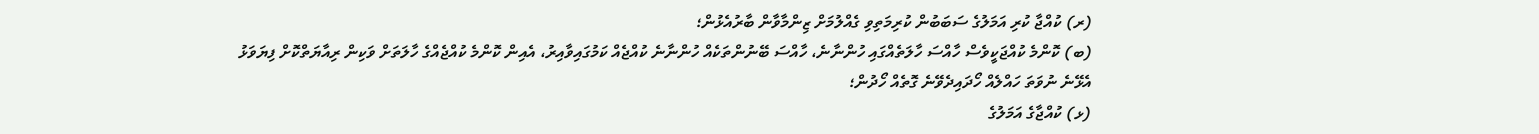(ރ) ކުއްޖާ ކުރި އަމަލުގެ ސަބަބުން ކުރިމަތިވި ގެއްލުމަށް ޒިންމާވާން ބާރުއެޅުން؛
(ބ) ކޮންމެ ކުއްޖަކީވެސް ހާއްސަ ހާލަތެއްގައި ހުންނާނެ، ހާއްސަ ބޭނުންތަކެއް ހުންނާނެ ކުއްޖެއް ކަމުގައިވާއިރު، އެއިން ކޮންމެ ކުއްޖެއްގެ ހާލަތަށް ވަކިން ރިއާޔަތްކޮށް ފިޔަވަޅު އެޅޭނެ ނުވަތަ ހައްލެއް ހޯދައިދެވޭނެ ގޮތެއް ހޯދުން؛
(ޅ) ކުއްޖާގެ އަމަލުގެ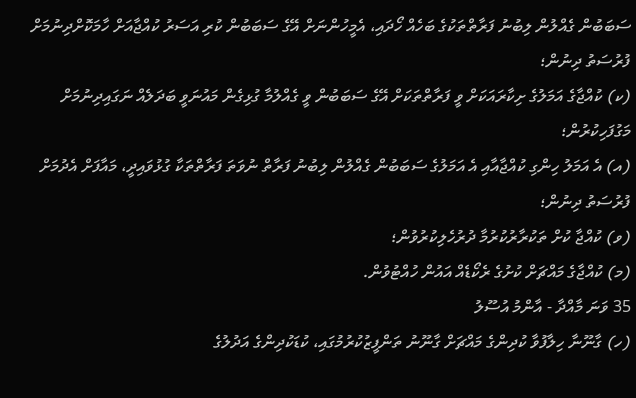ސަބަބުން ގެއްލުން ލިބުނު ފަރާތްތަކުގެ ބަހެއް ހޯދައި، އެމީހުންނަށް އޭގެ ސަބަބުން ކުރި އަސަރު ކުއްޖާއަށް ހާމަކޮށްދިނުމަށް ފުރުސަތު ދިނުން؛
(ކ) ކުއްޖާގެ އަމަލުގެ ށިކާރައަކަށް ވީ ފަރާތްތަކަށް އޭގެ ސަބަބުން ވީ ގެއްލުމާ ގުޅިގެން މައުނަވީ ބަދަލެއް ނަގައިދިނުމަށް މަގުފަހިކުރުން؛
(އ) އެ އަމަލު ހިންގި ކުއްޖާއާއި އެ އަމަލުގެ ސަބަބުން ގެއްލުން ލިބުނު ފަރާތް ނުވަތަ ފަރާތްތަކާ ގުޅުވައިދީ، މައާފަށް އެދުމަށް ފުރުސަތު ދިނުން؛
(ވ) ކުއްޖާ ކުށް ތަކުރާރުކުރުމާ ދުރުހެލިކުރުވުން؛
(މ) ކުއްޖާގެ މައްޗަށް ކުށުގެ ރެކޯޑެއް އައުން ހުއްޓުވުން.
35 ވަނަ މާއްދާ - އާންމު އުސޫލު
(ހ) ގާނޫނާ ހިލާފުވާ ކުދިންގެ މައްޗަށް ގާނޫނު ތަންފީޒުކުރުމުގައި، ކުޑަކުދިންގެ އަދުލުގެ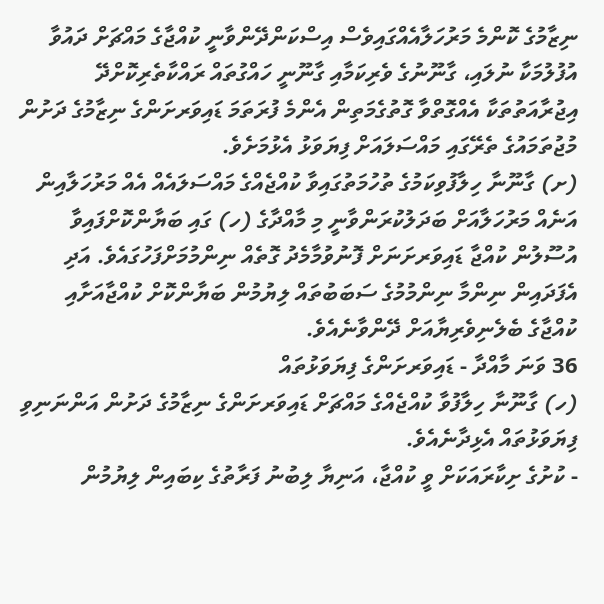ނިޒާމުގެ ކޮންމެ މަރުހަލާއެއްގައިވެސް އިސްކަންދޭންވާނީ ކުއްޖާގެ މައްޗަށް ދައުވާ އުފުލުމަކާ ނުލައި، ގާނޫނުގެ ވެރިކަމާއި ގާނޫނީ ހައްގުތައް ރައްކާތެރިކޮށްދޭ އިޖުރާއަތުތަކާ އެއްގޮތްވާ ގޮތުގެމަތިން އެންމެ ފުރަތަމަ ޑައިވަރށަންގެ ނިޒާމުގެ ދަށުން މުޖުތަމައުގެ ތެރޭގައި މައްސަލައަށް ފިޔަވަޅު އެޅުމަށެވެ.
(ށ) ގާނޫނާ ހިލާފުވިކަމުގެ ތުހުމަތުގައިވާ ކުއްޖެއްގެ މައްސަލައެއް އެއް މަރުހަލާއިން އަނެއް މަރުހަލާއަށް ބަދަލުކުރަންވާނީ މި މާއްދާގެ (ހ) ގައި ބަޔާންކޮށްފައިވާ އުސޫލުން ކުއްޖާ ޑައިވަރށަނަށް ފޮނުވުމާމެދު ގޮތެއް ނިންމުމަށްފަހުގައެވެ. އަދި އެފަދައިން ނިންމާ ނިންމުމުގެ ސަބަބުތައް ލިޔުމުން ބަޔާންކޮށް ކުއްޖާއަށާއި ކުއްޖާގެ ބެލެނިވެރިޔާއަށް ދޭންވާނެއެވެ.
36 ވަނަ މާއްދާ - ޑައިވަރށަންގެ ފިޔަވަޅުތައް
(ހ) ގާނޫނާ ހިލާފުވާ ކުއްޖެއްގެ މައްޗަށް ޑައިވަރށަންގެ ނިޒާމުގެ ދަށުން އަންނަނިވި ފިޔަވަޅުތައް އެޅިދާނެއެވެ.
- ކުށުގެ ށިކާރައަކަށް ވީ ކުއްޖާ، އަނިޔާ ލިބުނު ފަރާތުގެ ކިބައިން ލިޔުމުން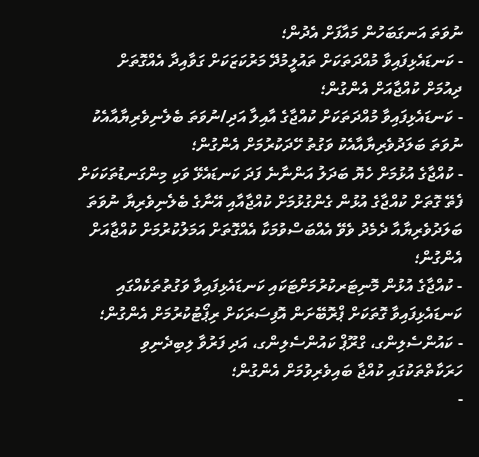ނުވަތަ އަނގަބަހުން މައާފަށް އެދުން؛
- ކަނޑައެޅިފައިވާ މުއްދަތަކަށް ތައުލީމުދޭ މަރުކަޒަކަށް ގަވާއިދާ އެއްގޮތަށް ދިއުމަށް ކުއްޖާއަށް އެންގުން؛
- ކަނޑައެޅިފައިވާ މުއްދަތަކަށް ކުއްޖާގެ އާއިލާ އަދި/ނުވަތަ ބެލެނިވެރިޔާއާއެކު ނުވަތަ ބަލަދުވެރިޔާއާއެކު ވަގުތު ހޭދަކުރުމަށް އެންގުން؛
- ކުއްޖާގެ އުޅުމަށް ހެޔޮ ބަދަލު އަންނާނެ ފަދަ ކަނޑައެޅޭ ވަކި މިންގަނޑުތަކަކަށް ފެތޭ ގޮތަށް ކުއްޖާގެ އުޅުން ގެންގުޅުމަށް ކުއްޖާއާއި އޭނާގެ ބެލެނިވެރިޔާ ނުވަތަ ބަލަދުވެރިޔާއާ ދެމެދު ވެވޭ އެއްބަސްވުމަކާ އެއްގޮތަށް އަމަލުކުރުމަށް ކުއްޖާއަށް އެންގުން؛
- ކުއްޖާގެ އުޅުން މޮނިޓަރކުރުމަށްޓަކައި ކަނޑައެޅިފައިވާ ވަގުތުތަކެއްގައި ކަނޑައެޅިފައިވާ ގޮތަކަށް ޕްރޮބޭށަން އޮފިސަރަކަށް ރިޕޯޓުކުރުމަށް އެންގުން؛
- ކައުންސެލިންގ، ގްރޫޕް ކައުންސެލިންގ، އަދި ފަރުވާ ލިބިދެނިވި ހަރަކާތްތަކުގައި ކުއްޖާ ބައިވެރިވުމަށް އެންގުން؛
-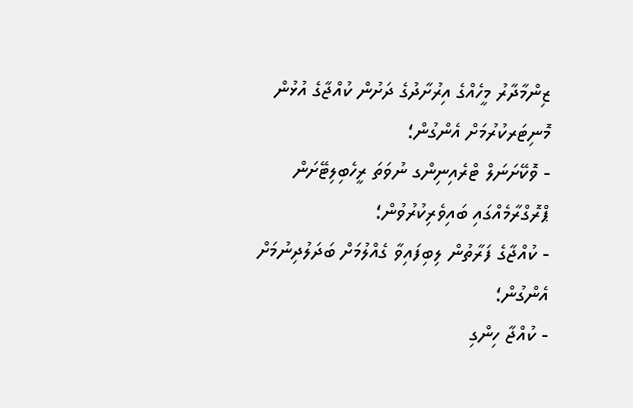ޒިންމާދާރު މީހެއްގެ އިރުށާދުގެ ދަށުން ކުއްޖާގެ އުޅުން މޮނިޓަރކުރުމަށް އެންގުން؛
- ވޮކޭށަނަލް ޓްރެއިނިންގ ނުވަތަ ރީހެބިލިޓޭށަން ޕްރޮގްރާމެއްގައި ބައިވެރިކުރުވުން؛
- ކުއްޖާގެ ފަރާތުން ލިބިފައިވާ ގެއްލުމަށް ބަދަލުދިނުމަށް އެންގުން؛
- ކުއްޖާ ހިންގި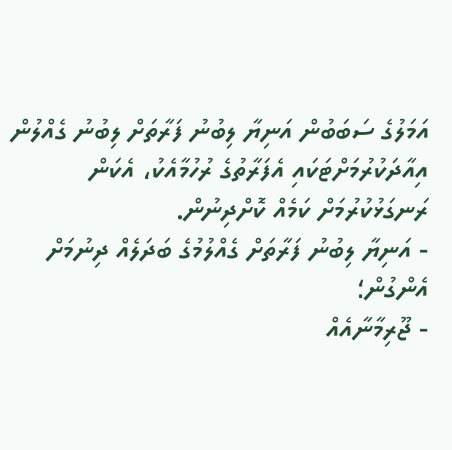އަމަލުގެ ސަބަބުން އަނިޔާ ލިބުނު ފަރާތަށް ލިބުނު ގެއްލުން އިއާދަކުރުމަށްޓަކައި އެފަރާތުގެ ރުހުމާއެކު، އެކަން ރަނގަޅުކުރުމަށް ކަމެއް ކޮށްދިނުން.
- އަނިޔާ ލިބުނު ފަރާތަށް ގެއްލުމުގެ ބަދަލެއް ދިނުމަށް އެންގުން؛
- ޖޫރިމާނާއެއް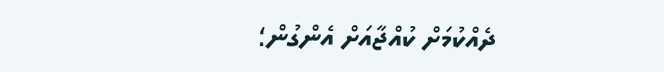ދެއްކުމަށް ކުއްޖާއަށް އެންގުން؛